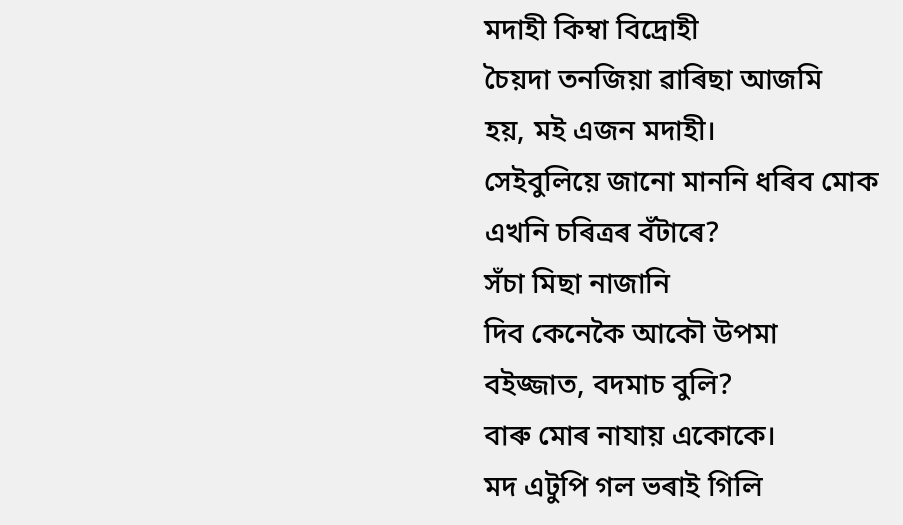মদাহী কিম্বা বিদ্ৰোহী
চৈয়দা তনজিয়া ৱাৰিছা আজমি
হয়, মই এজন মদাহী।
সেইবুলিয়ে জানো মাননি ধৰিব মোক
এখনি চৰিত্ৰৰ বঁটাৰে?
সঁচা মিছা নাজানি
দিব কেনেকৈ আকৌ উপমা
বইজ্জাত, বদমাচ বুলি?
বাৰু মোৰ নাযায় একোকে।
মদ এটুপি গল ভৰাই গিলি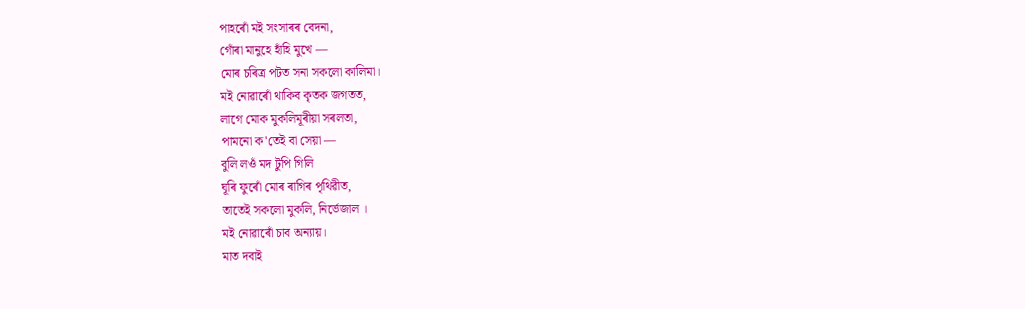পাহৰোঁ মই সংসাৰৰ বেদনা,
গোঁৰা মানুহে হাঁহি মুখে —
মোৰ চৰিত্ৰ পটত সনা সকলো কালিমা।
মই নোৱাৰোঁ থাকিব কৃতক জগতত,
লাগে মোক মুকলিমূৰীয়া সৰলতা,
পামনো ক'তেই বা সেয়া —
বুলি লওঁ মদ টুপি গিলি
ঘূৰি ফুৰোঁ মোৰ ৰাগিৰ পৃথিৱীত,
তাতেই সকলো মুকলি, নিৰ্ভেজাল ।
মই নোৱাৰোঁ চাব অন্যায়।
মাত দবাই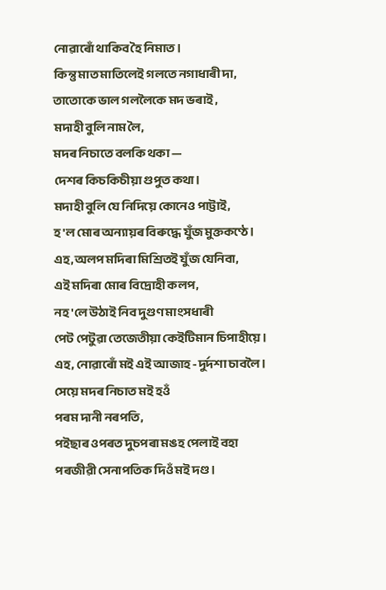নোৱাৰোঁ থাকিব হৈ নিমাত।
কিন্তু মাত মাতিলেই গলতে নগাধাৰী দা,
তাতোকে ভাল গললৈকে মদ ভৰাই ,
মদাহী বুলি নাম লৈ,
মদৰ নিচাতে বলকি থকা —
দেশৰ কিচকিচীয়া গুপুত কথা।
মদাহী বুলি যে নিদিয়ে কোনেও পাট্টাই,
হ'ল মোৰ অন্যায়ৰ বিৰুদ্ধে যুঁজ মুক্তকণ্ঠে।
এহ,অলপ মদিৰা মিশ্ৰিতই যুঁজ যেনিবা,
এই মদিৰা মোৰ বিদ্ৰোহী কলপ,
নহ'লে উঠাই নিব দুগুণ মাংসধাৰী
পেট পেটুৱা তেজেতীয়া কেইটিমান চিপাহীয়ে।
এহ, নোৱাৰোঁ মই এই আজাহ -দুৰ্দশা চাবলৈ।
সেয়ে মদৰ নিচাত মই হওঁ
পৰম দানী নৰপতি,
পইছাৰ ওপৰত দুচপৰা মঙহ পেলাই বহা
পৰজীৱী সেনাপতিক দিওঁ মই দণ্ড।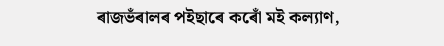ৰাজভঁৰালৰ পইছাৰে কৰোঁ মই কল্যাণ,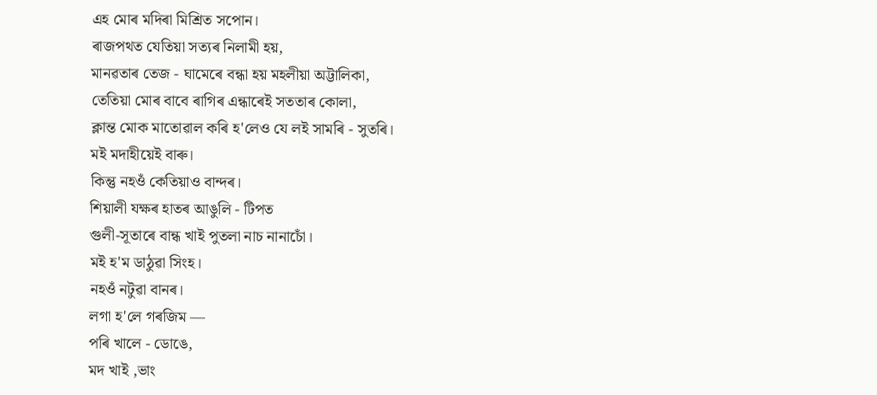এহ মোৰ মদিৰা মিশ্ৰিত সপোন।
ৰাজপথত যেতিয়া সত্যৰ নিলামী হয়,
মানৱতাৰ তেজ - ঘামেৰে বন্ধা হয় মহলীয়া অট্টালিকা,
তেতিয়া মোৰ বাবে ৰাগিৰ এন্ধাৰেই সততাৰ কোলা,
ক্লান্ত মোক মাতোৱাল কৰি হ'লেও যে লই সামৰি - সুতৰি।
মই মদাহীয়েই বাৰু।
কিন্তু নহওঁ কেতিয়াও বান্দৰ।
শিয়ালী যক্ষৰ হাতৰ আঙুলি - টিপত
গুলী-সূতাৰে বান্ধ খাই পুতলা নাচ নানাচোঁ।
মই হ'ম ডাঠুৱা সিংহ।
নহওঁ নটুৱা বানৰ।
লগা হ'লে গৰজিম —
পৰি খালে - ডোঙে,
মদ খাই ,ভাং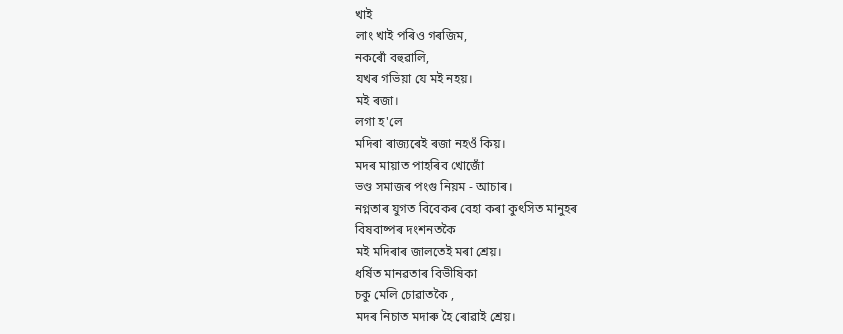খাই
লাং খাই পৰিও গৰজিম,
নকৰোঁ বহুৱালি,
যখৰ গভিয়া যে মই নহয়।
মই ৰজা।
লগা হ'লে
মদিৰা ৰাজ্যৰেই ৰজা নহওঁ কিয়।
মদৰ মায়াত পাহৰিব খোজোঁ
ভণ্ড সমাজৰ পংগু নিয়ম - আচাৰ।
নগ্নতাৰ যুগত বিবেকৰ বেহা কৰা কুৎসিত মানুহৰ
বিষবাষ্পৰ দংশনতকৈ
মই মদিৰাৰ জালতেই মৰা শ্ৰেয়।
ধৰ্ষিত মানৱতাৰ বিভীষিকা
চকু মেলি চোৱাতকৈ ,
মদৰ নিচাত মদাৰু হৈ ৰোৱাই শ্ৰেয়।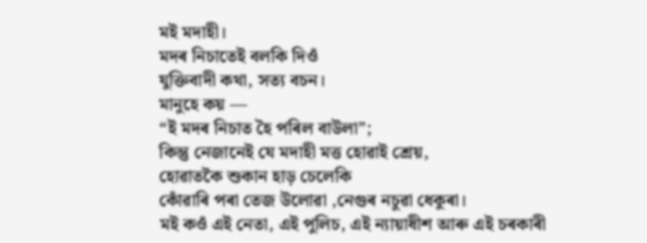মই মদাহী।
মদৰ নিচাতেই বলকি দিওঁ
যুক্তিবাদী কথা, সত্য বচন।
মানুহে কয় —
“ই মদৰ নিচাত হৈ পৰিল বাউলা”;
কিন্তু নেজানেই যে মদাহী মত্ত হোৱাই শ্ৰেয়,
হোৱাতকৈ শুকান হাড় চেলেকি
কোঁৱাৰি পৰা তেজ উলোৱা ,নেগুৰ নচুৱা ধেকুৰা।
মই কওঁ এই নেতা, এই পুলিচ, এই ন্যায়াধীশ আৰু এই চৰকাৰী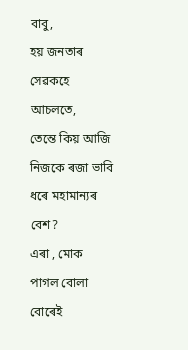বাবু,
হয় জনতাৰ সেৱকহে আচলতে,
তেন্তে কিয় আজি নিজকে ৰজা ভাবি
ধৰে মহামান্যৰ বেশ?
এৰা , মোক পাগল বোলা বোৰেই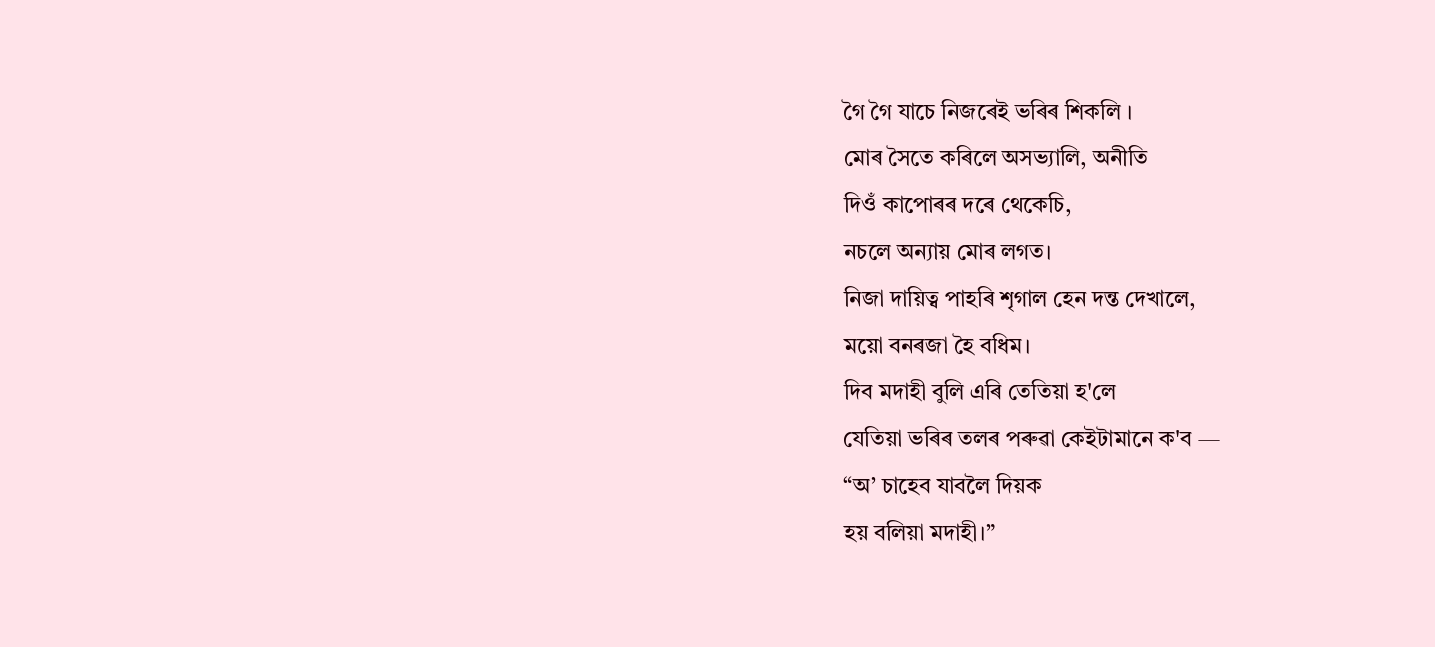গৈ গৈ যাচে নিজৰেই ভৰিৰ শিকলি ।
মোৰ সৈতে কৰিলে অসভ্যালি, অনীতি
দিওঁ কাপোৰৰ দৰে থেকেচি,
নচলে অন্যায় মোৰ লগত।
নিজা দায়িত্ব পাহৰি শৃগাল হেন দন্ত দেখালে,
ময়ো বনৰজা হৈ বধিম।
দিব মদাহী বুলি এৰি তেতিয়া হ'লে
যেতিয়া ভৰিৰ তলৰ পৰুৱা কেইটামানে ক'ব —
“অ’ চাহেব যাবলৈ দিয়ক
হয় বলিয়া মদাহী।”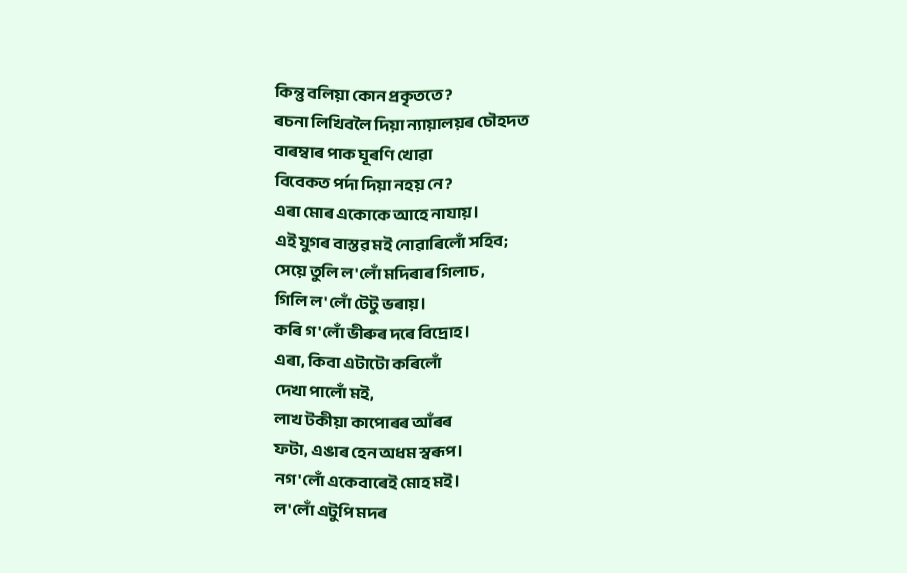কিন্তু বলিয়া কোন প্ৰকৃততে?
ৰচনা লিখিবলৈ দিয়া ন্যায়ালয়ৰ চৌহদত
বাৰম্বাৰ পাক ঘূৰণি খোৱা
বিবেকত পৰ্দা দিয়া নহয় নে?
এৰা মোৰ একোকে আহে নাযায়।
এই যুগৰ বাস্তৱ মই নোৱাৰিলোঁ সহিব;
সেয়ে তুলি ল'লোঁ মদিৰাৰ গিলাচ ,
গিলি ল'লোঁ টেটু ভৰায়।
কৰি গ'লোঁ ভীৰুৰ দৰে বিদ্ৰোহ।
এৰা, কিবা এটাটো কৰিলোঁ
দেখা পালোঁ মই,
লাখ টকীয়া কাপোৰৰ আঁৰৰ
ফটা, এঙাৰ হেন অধম স্বৰূপ।
নগ'লোঁ একেবাৰেই মোহ মই।
ল'লোঁ এটুপি মদৰ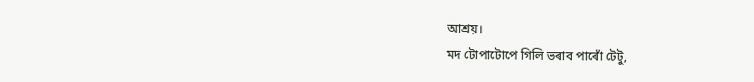আশ্ৰয়।
মদ টোপাটোপে গিলি ভৰাব পাৰোঁ টেটু,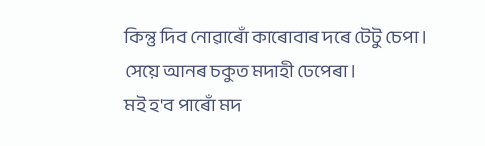কিন্তু দিব নোৱাৰোঁ কাৰোবাৰ দৰে টেটু চেপা।
সেয়ে আনৰ চকুত মদাহী ঢেপেৰা।
মই হ'ব পাৰোঁ মদ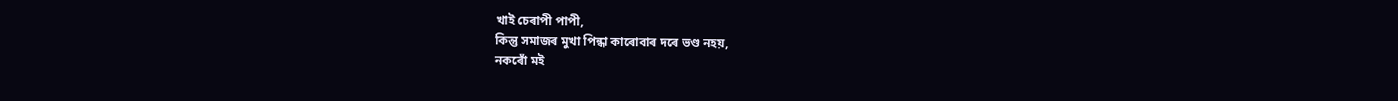খাই চেৰাপী পাপী,
কিন্তু সমাজৰ মুখা পিন্ধা কাৰোবাৰ দৰে ভণ্ড নহয়,
নকৰোঁ মই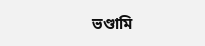ভণ্ডামি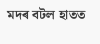মদৰ বটল হাতত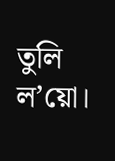তুলি ল’য়ো।